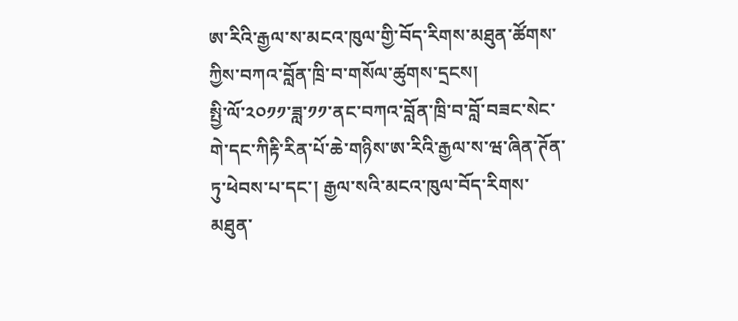ཨ་རིའི་རྒྱལ་ས་མངའ་ཁུལ་གྱི་བོད་རིགས་མཐུན་ཚོགས་ཀྱིས་བཀའ་བློན་ཁྲི་བ་གསོལ་ཚུགས་དྲངས།
སྤྱི་ལོ་༢༠༡༡་ཟླ་༡༡་ནང་བཀའ་བློན་ཁྲི་བ་བློ་བཟང་སེང་གེ་དང་ཀིརྟི་རིན་པོ་ཆེ་གཉིས་ཨ་རིའི་རྒྱལ་ས་ཝ་ཞིན་ཊོན་ཏུ་ཕེབས་པ་དང་། རྒྱལ་སའི་མངའ་ཁུལ་བོད་རིགས་མཐུན་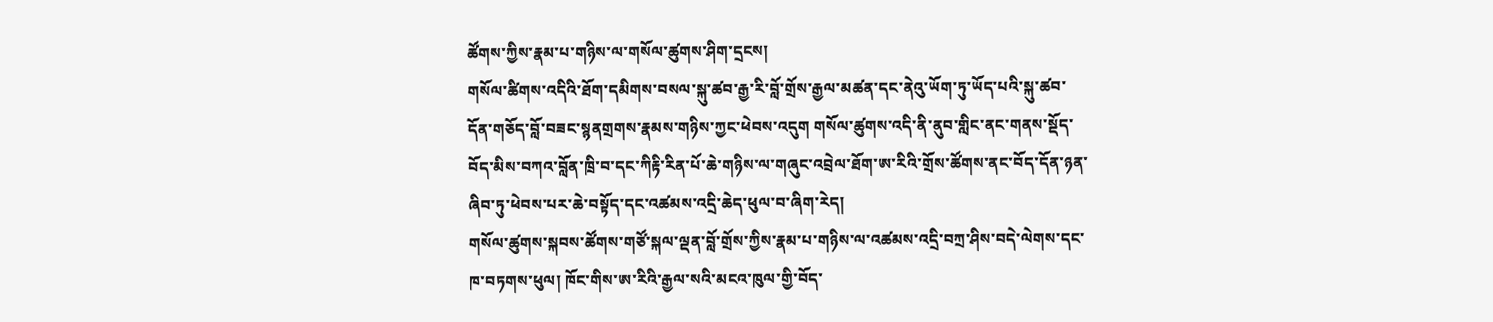ཚོགས་ཀྱིས་རྣམ་པ་གཉིས་ལ་གསོལ་ཚུགས་ཤིག་དྲངས།
གསོལ་ཚིགས་འདིའི་ཐོག་དམིགས་བསལ་སྐུ་ཚབ་རྒྱ་རི་བློ་གྲོས་རྒྱལ་མཚན་དང་ནེའུ་ཡོག་ཏུ་ཡོད་པའི་སྐུ་ཚབ་དོན་གཅོད་བློ་བཟང་སྙནགྲགས་རྣམས་གཉིས་ཀྱང་ཕེབས་འདུག གསོལ་ཚུགས་འདི་ནི་ནུབ་གླིང་ནང་གནས་སྡོད་བོད་མིས་བཀའ་བློན་ཁྲི་བ་དང་ཀིརྟི་རིན་པོ་ཆེ་གཉིས་ལ་གཞུང་འབྲེལ་ཐོག་ཨ་རིའི་གྲོས་ཚོགས་ནང་བོད་དོན་ཉན་ཞིབ་ཏུ་ཕེབས་པར་ཆེ་བསྟོད་དང་འཚམས་འདྲི་ཆེད་ཕུལ་བ་ཞིག་རེད།
གསོལ་ཚུགས་སྐབས་ཚོགས་གཙོ་སྐལ་ལྡན་བློ་གྲོས་ཀྱིས་རྣམ་པ་གཉིས་ལ་འཚམས་འདྲི་བཀྲ་ཤིས་བདེ་ལེགས་དང་ཁ་བཏགས་ཕུལ། ཁོང་གིས་ཨ་རིའི་རྒྱལ་སའི་མངའ་ཁུལ་གྱི་བོད་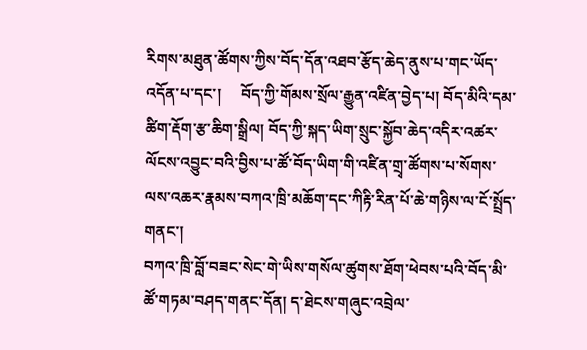རིགས་མཐུན་ཚོགས་ཀྱིས་བོད་དོན་འཐབ་རྩོད་ཆེད་ནུས་པ་གང་ཡོད་འདོན་པ་དང་།     བོད་ཀྱི་གོམས་སྲོལ་རྒྱུན་འཛིན་བྱེད་པ། བོད་མིའི་དམ་ཚིག་རྡོག་རྩ་ཆིག་སྒྲིལ། བོད་ཀྱི་སྐད་ཡིག་སྲུང་སྐྱོབ་ཆེད་འདིར་འཚར་ལོངས་འབྱུང་བའི་བྱིས་པ་ཚོ་བོད་ཡིག་གི་འཛིན་གྲྭ་ཚོགས་པ་སོགས་ལས་འཆར་རྣམས་བཀའ་ཁྲི་མཆོག་དང་ཀིརྟི་རིན་པོ་ཆེ་གཉིས་ལ་ངོ་སྤྲོད་གནང་།
བཀའ་ཁྲི་བློ་བཟང་སེང་གེ་ཡིས་གསོལ་ཚུགས་ཐོག་ཕེབས་པའི་བོད་མི་ཚོ་གཏམ་བཤད་གནང་དོན། ད་ཐེངས་གཞུང་འབྲེལ་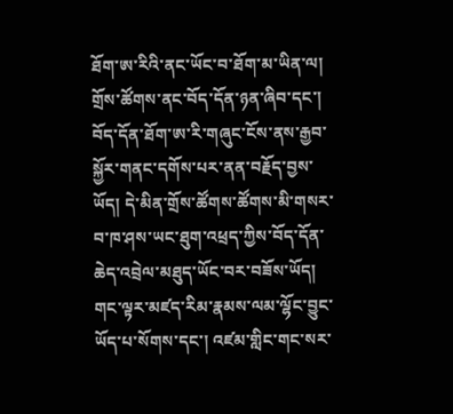ཐོག་ཨ་རིའི་ནང་ཡོང་བ་ཐོག་མ་ཡིན་ལ། གྲོས་ཚོགས་ནང་བོད་དོན་ཉན་ཞིབ་དང་། བོད་དོན་ཐོག་ཨ་རི་གཞུང་ངོས་ནས་རྒྱབ་སྐྱོར་གནང་དགོས་པར་ནན་བརྗོད་བྱས་ཡོད། དེ་མིན་གྲོས་ཚོགས་ཚོགས་མི་གསར་བ་ཁ་ཤས་ཡང་ཐུག་འཕྲད་ཀྱིས་བོད་དོན་ཆེད་འབྲེལ་མཐུད་ཡོང་བར་བཟོས་ཡོད། གང་ལྟར་མཛད་རིམ་རྣམས་ལམ་ལྷོང་བྱུང་ཡོད་པ་སོགས་དང་། འཛམ་གླིང་གང་སར་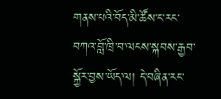གནས་པའི་བོད་མི་ཚོས་ང་རང་བཀའ་བློ་ཁྲི་བ་ལངས་སྐབས་རྒྱབ་སྐྱོར་བྱས་ཡོད་ལ། དེ་བཞིན་རང་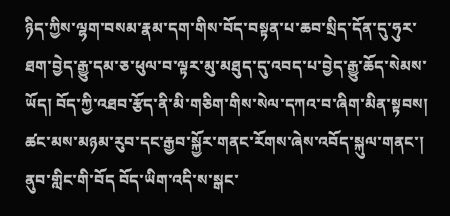ཉིད་ཀྱིས་ལྷག་བསམ་རྣམ་དག་གིས་བོད་བསྟན་པ་ཆབ་སྲིད་དོན་དུ་ཧུར་ཐག་བྱེད་རྒྱུ་དམ་ཅ་ཕུལ་བ་ལྟར་མུ་མཐུད་དུ་འབད་པ་བྱེད་རྒྱུ་ཆོད་སེམས་ཡོད། བོད་ཀྱི་འཐབ་རྩོད་ནི་མི་གཅིག་གིས་སེལ་དཀའ་བ་ཞིག་མིན་སྟབས།   ཚང་མས་མཉམ་རུབ་དང་རྒྱབ་སྐྱོར་གནང་རོགས་ཞེས་འབོད་སྐུལ་གནང་།
ནུབ་གླིང་གི་བོད བོད་ཡིག་འདི་ས་སྒང་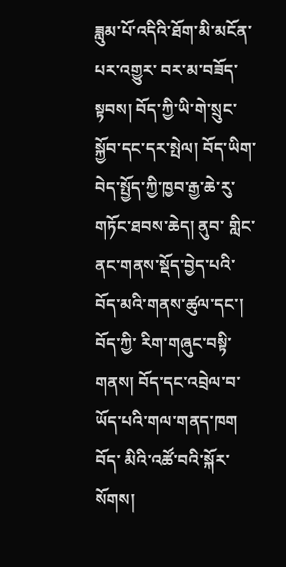ཟླུམ་པོ་འདིའི་ཐོག་མི་མངོན་པར་འགྱུར་ བར་མ་བཟོད་སྟབས། བོད་ཀྱི་ཡི་གེ་སྲུང་སྐྱོབ་དང་དར་སྤེལ། བོད་ཡིག་བེད་སྤྱོད་ཀྱི་ཁྱབ་རྒྱ་ཆེ་རུ་གཏོང་ཐབས་ཆེད། ནུབ་ གླིང་ནང་གནས་སྡོད་བྱེད་པའི་བོད་མའི་གནས་ཚུལ་དང་། བོད་ཀྱི་ རིག་གཞུང་བསྟི་གནས། བོད་དང་འབྲེལ་བ་ཡོད་པའི་གལ་གནད་ཁག བོད་ མིའི་འཚོ་བའི་སྐོར་སོགས།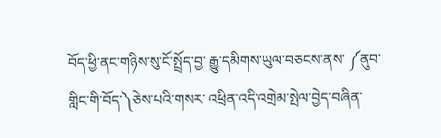བོད་ཕྱི་ནང་གཉིས་སུ་ངོ་སྤྲོད་བྱ་ རྒྱུ་དམིགས་ཡུལ་བཅངས་ནས་ ༼ནུབ་གླིང་གི་བོད་༽ཅེས་པའི་གསར་ འཕྲིན་འདི་འགྲེམ་སྤེལ་བྱེད་བཞིན་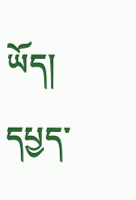ཡོད།
དཔྱད་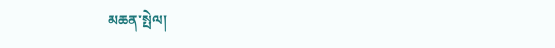མཆན་སྤེལ།